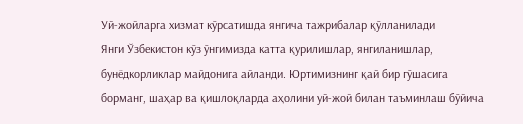Уй-жойларга хизмат кўрсатишда янгича тажрибалар қўлланилади
Янги Ўзбекистон кўз ўнгимизда катта қурилишлар, янгиланишлар, бунёдкорликлар майдонига айланди. Юртимизнинг қай бир гўшасига борманг, шаҳар ва қишлоқларда аҳолини уй-жой билан таъминлаш бўйича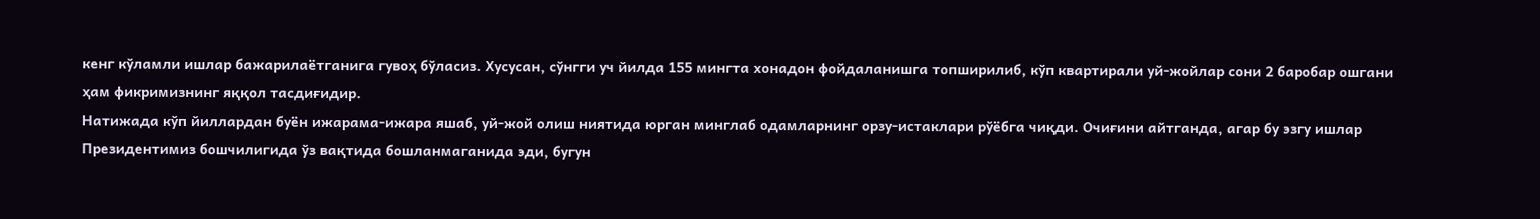кенг кўламли ишлар бажарилаётганига гувоҳ бўласиз. Хусусан, сўнгги уч йилда 155 мингта хонадон фойдаланишга топширилиб, кўп квартирали уй-жойлар сони 2 баробар ошгани ҳам фикримизнинг яққол тасдиғидир.
Натижада кўп йиллардан буён ижарама-ижара яшаб, уй-жой олиш ниятида юрган минглаб одамларнинг орзу-истаклари рўёбга чиқди. Очиғини айтганда, агар бу эзгу ишлар Президентимиз бошчилигида ўз вақтида бошланмаганида эди, бугун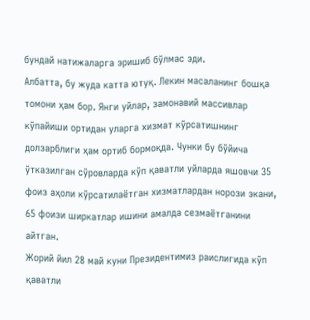бундай натижаларга эришиб бўлмас эди.
Албатта, бу жуда катта ютуқ. Лекин масаланинг бошқа томони ҳам бор. Янги уйлар, замонавий массивлар кўпайиши ортидан уларга хизмат кўрсатишнинг долзарблиги ҳам ортиб бормоқда. Чунки бу бўйича ўтказилган сўровларда кўп қаватли уйларда яшовчи 35 фоиз аҳоли кўрсатилаётган хизматлардан норози экани, 65 фоизи ширкатлар ишини амалда сезмаётганини айтган.
Жорий йил 28 май куни Президентимиз раислигида кўп қаватли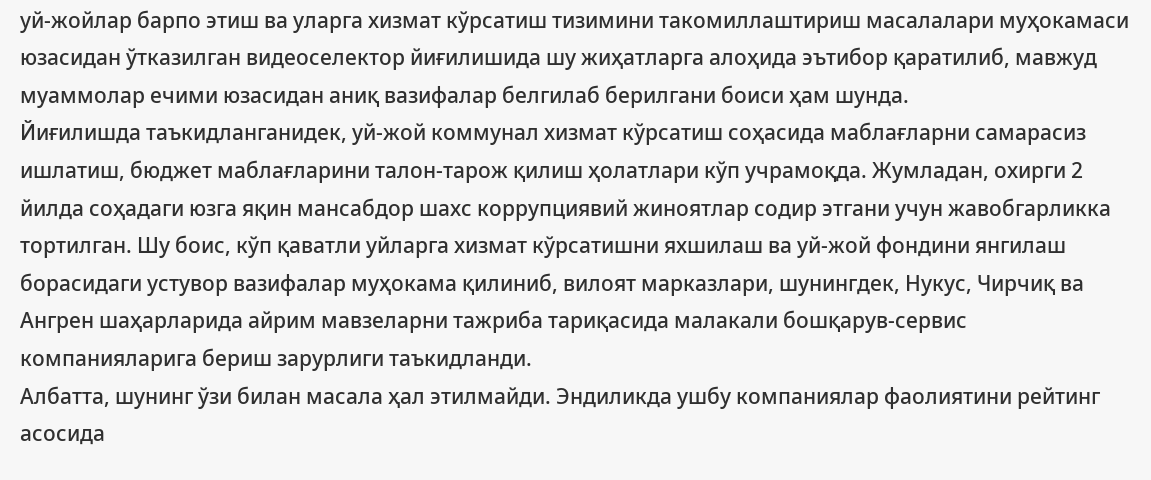уй-жойлар барпо этиш ва уларга хизмат кўрсатиш тизимини такомиллаштириш масалалари муҳокамаси юзасидан ўтказилган видеоселектор йиғилишида шу жиҳатларга алоҳида эътибор қаратилиб, мавжуд муаммолар ечими юзасидан аниқ вазифалар белгилаб берилгани боиси ҳам шунда.
Йиғилишда таъкидланганидек, уй-жой коммунал хизмат кўрсатиш соҳасида маблағларни самарасиз ишлатиш, бюджет маблағларини талон-тарож қилиш ҳолатлари кўп учрамоқда. Жумладан, охирги 2 йилда соҳадаги юзга яқин мансабдор шахс коррупциявий жиноятлар содир этгани учун жавобгарликка тортилган. Шу боис, кўп қаватли уйларга хизмат кўрсатишни яхшилаш ва уй-жой фондини янгилаш борасидаги устувор вазифалар муҳокама қилиниб, вилоят марказлари, шунингдек, Нукус, Чирчиқ ва Ангрен шаҳарларида айрим мавзеларни тажриба тариқасида малакали бошқарув-сервис компанияларига бериш зарурлиги таъкидланди.
Албатта, шунинг ўзи билан масала ҳал этилмайди. Эндиликда ушбу компаниялар фаолиятини рейтинг асосида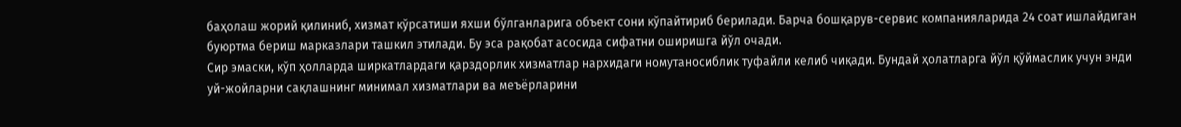баҳолаш жорий қилиниб, хизмат кўрсатиши яхши бўлганларига объект сони кўпайтириб берилади. Барча бошқарув-сервис компанияларида 24 соат ишлайдиган буюртма бериш марказлари ташкил этилади. Бу эса рақобат асосида сифатни оширишга йўл очади.
Сир эмаски, кўп ҳолларда ширкатлардаги қарздорлик хизматлар нархидаги номутаносиблик туфайли келиб чиқади. Бундай ҳолатларга йўл қўймаслик учун энди уй-жойларни сақлашнинг минимал хизматлари ва меъёрларини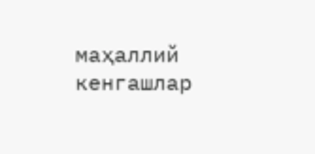маҳаллий кенгашлар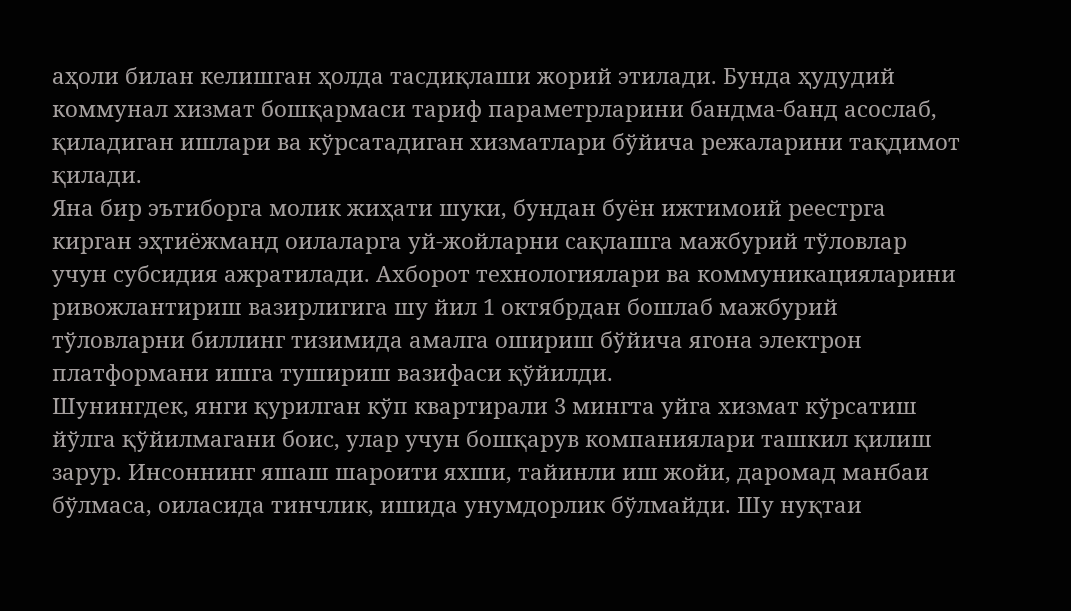аҳоли билан келишган ҳолда тасдиқлаши жорий этилади. Бунда ҳудудий коммунал хизмат бошқармаси тариф параметрларини бандма-банд асослаб, қиладиган ишлари ва кўрсатадиган хизматлари бўйича режаларини тақдимот қилади.
Яна бир эътиборга молик жиҳати шуки, бундан буён ижтимоий реестрга кирган эҳтиёжманд оилаларга уй-жойларни сақлашга мажбурий тўловлар учун субсидия ажратилади. Ахборот технологиялари ва коммуникацияларини ривожлантириш вазирлигига шу йил 1 октябрдан бошлаб мажбурий тўловларни биллинг тизимида амалга ошириш бўйича ягона электрон платформани ишга тушириш вазифаси қўйилди.
Шунингдек, янги қурилган кўп квартирали 3 мингта уйга хизмат кўрсатиш йўлга қўйилмагани боис, улар учун бошқарув компаниялари ташкил қилиш зарур. Инсоннинг яшаш шароити яхши, тайинли иш жойи, даромад манбаи бўлмаса, оиласида тинчлик, ишида унумдорлик бўлмайди. Шу нуқтаи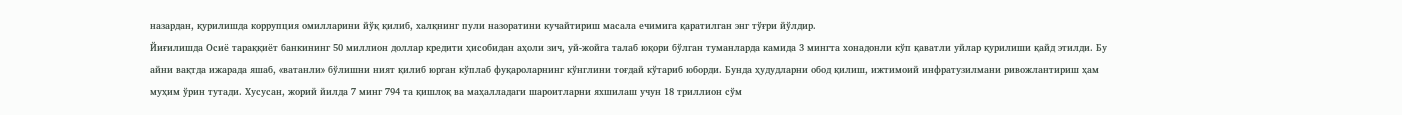назардан, қурилишда коррупция омилларини йўқ қилиб, халқнинг пули назоратини кучайтириш масала ечимига қаратилган энг тўғри йўлдир.
Йиғилишда Осиё тараққиёт банкининг 50 миллион доллар кредити ҳисобидан аҳоли зич, уй-жойга талаб юқори бўлган туманларда камида 3 мингта хонадонли кўп қаватли уйлар қурилиши қайд этилди. Бу айни вақтда ижарада яшаб, «ватанли» бўлишни ният қилиб юрган кўплаб фуқароларнинг кўнглини тоғдай кўтариб юборди. Бунда ҳудудларни обод қилиш, ижтимоий инфратузилмани ривожлантириш ҳам муҳим ўрин тутади. Хусусан, жорий йилда 7 минг 794 та қишлоқ ва маҳалладаги шароитларни яхшилаш учун 18 триллион сўм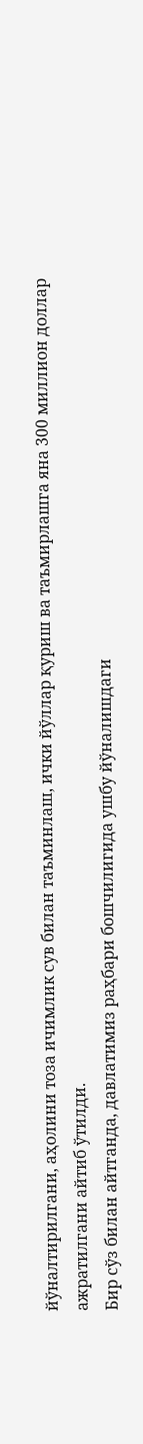йўналтирилгани, аҳолини тоза ичимлик сув билан таъминлаш, ички йўллар қуриш ва таъмирлашга яна 300 миллион доллар ажратилгани айтиб ўтилди.
Бир сўз билан айтганда, давлатимиз раҳбари бошчилигида ушбу йўналишдаги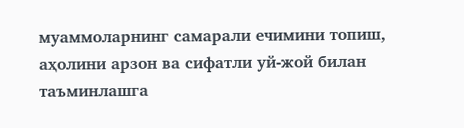муаммоларнинг самарали ечимини топиш, аҳолини арзон ва сифатли уй-жой билан таъминлашга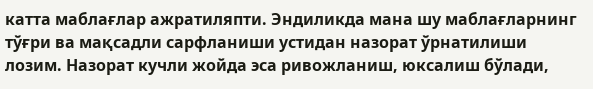катта маблағлар ажратиляпти. Эндиликда мана шу маблағларнинг тўғри ва мақсадли сарфланиши устидан назорат ўрнатилиши лозим. Назорат кучли жойда эса ривожланиш, юксалиш бўлади,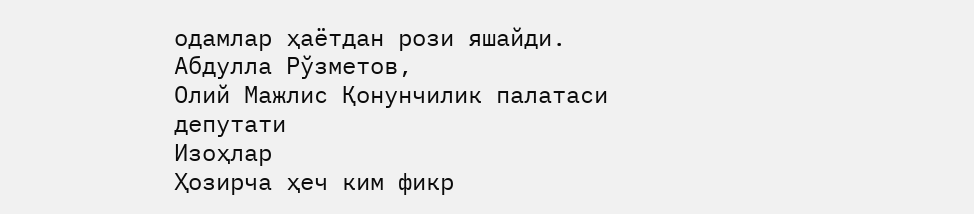одамлар ҳаётдан рози яшайди.
Абдулла Рўзметов,
Олий Мажлис Қонунчилик палатаси депутати
Изоҳлар
Ҳозирча ҳеч ким фикр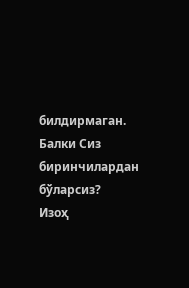билдирмаган. Балки Сиз биринчилардан бўларсиз?
Изоҳ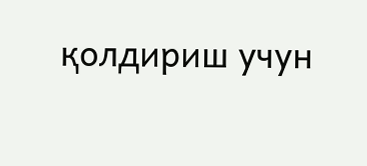қолдириш учун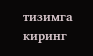тизимга киринг